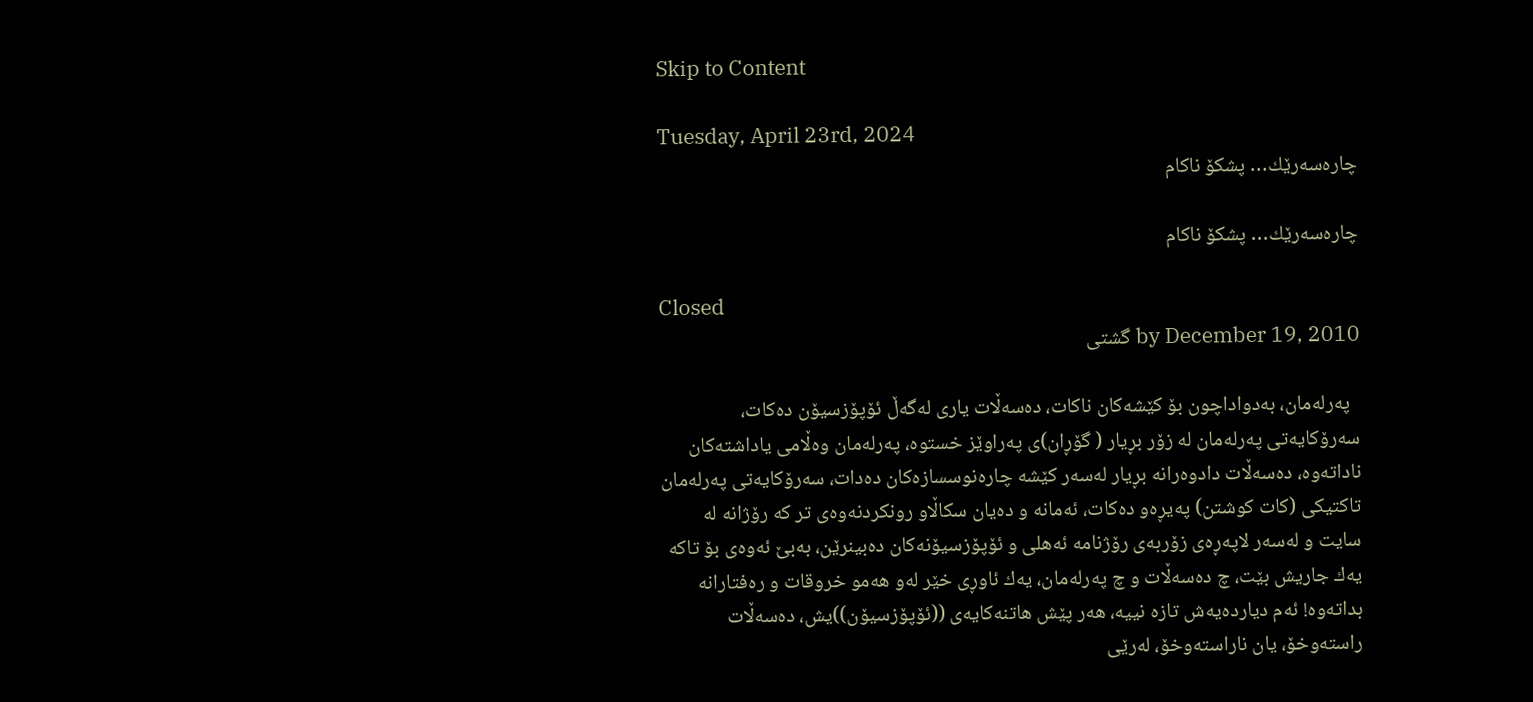Skip to Content

Tuesday, April 23rd, 2024
چاره‌سه‌رێك… پشكۆ ناكام

چاره‌سه‌رێك… پشكۆ ناكام

Closed
by December 19, 2010 گشتی

  په‌رله‌مان، به‌دواداچون بۆ كێشه‌كان ناكات، ده‌سه‌ڵات یاری‌ له‌گه‌ڵ‌ ئۆپۆزسیۆن ده‌كات، سه‌رۆكایه‌تی‌ په‌رله‌مان له‌ زۆر بڕیار ( گۆڕان)ی‌ په‌راوێز خستوه‌، په‌رله‌مان وه‌ڵامی‌ یاداشته‌كان ناداته‌وه‌، ده‌سه‌ڵات دادوه‌رانه‌ بڕیار له‌سه‌ر كێشه‌ چاره‌نوسسازه‌كان ده‌دات، سه‌رۆكایه‌تی په‌رله‌مان تاكتیكی‌ (كات كوشتن) په‌یڕه‌و ده‌كات، ئه‌مانه‌ و ده‌یان سكاڵا‌و رونكردنه‌وه‌ی‌ تر كه‌ رۆژانه‌ له‌ سایت ‌و له‌سه‌ر لاپه‌ڕه‌ی‌ زۆربه‌ی‌ رۆژنامه‌ ئه‌هلی‌ ‌و ئۆپۆزسیۆنه‌كان ده‌بینرێن، به‌بێ‌ ئه‌وه‌ی‌ بۆ تاكه‌ یه‌ك جاریش بێت، چ ده‌سه‌ڵات ‌و چ په‌رله‌مان، یه‌ك ئاوڕی‌ خێر له‌و هه‌مو خروقات ‌و ره‌فتارانه‌ بداته‌وه‌! ئه‌م دیارده‌یه‌ش تازه‌ نییه‌، هه‌ر پێش هاتنه‌كایه‌ی‌ ((ئۆپۆزسیۆن))یش، ده‌سه‌ڵات راسته‌وخۆ، یان ناراسته‌وخۆ، له‌رێی‌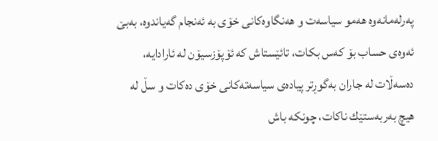په‌رله‌مانه‌وه‌ هه‌مو سیاسه‌ت ‌و هه‌نگاوه‌كانی‌ خۆی‌ به‌ ئه‌نجام گه‌یاندوه‌، به‌بێ‌ ئه‌وه‌ی‌ حساب بۆ كه‌س بكات، تائێستاش كه‌ ئۆپۆزسیۆن له‌ ئارادایه‌، ده‌سه‌ڵات له‌ جاران به‌گوڕتر پیاده‌ی‌ سیاسه‌ته‌كانی‌ خۆی‌ ده‌كات ‌و سڵ‌ له‌ هیچ به‌ربه‌ستێك ناكات، چونكه‌ باش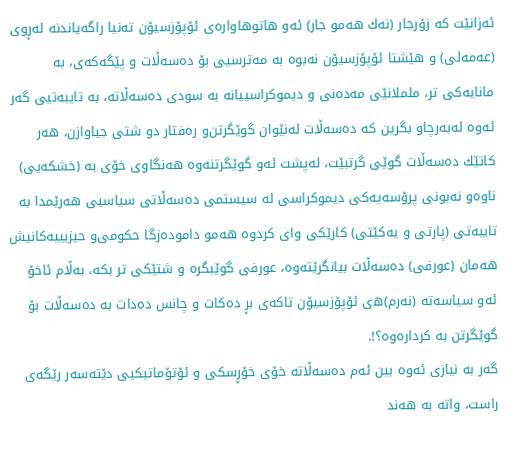ئه‌زانێت كه‌ زۆرجار (نه‌ك هه‌مو جار) ئه‌و هاتوهاواره‌ی‌ ئۆپۆزسیۆن ته‌نیا راگه‌یاندنه‌ له‌ڕوی‌ (عه‌مه‌لی‌) و هێشتا ئۆپۆزسیۆن نه‌بوه‌ به‌ مه‌ترسیی‌ بۆ ده‌سه‌ڵات ‌و پێگه‌كه‌ی‌، به‌ مانایه‌كی‌ تر، ململانێی‌ مه‌ده‌نی‌ ‌و دیموكراسییانه‌ به‌ سودی‌ ده‌سه‌ڵاته‌، به‌ تایبه‌تیی‌ گه‌ر ئه‌وه‌ له‌به‌رچاو بگرین كه‌ ده‌سه‌ڵات له‌نێوان گوێگرتن‌و ره‌فتار دو شتی‌ جیاوازن، هه‌ر كاتێك ده‌سه‌ڵات گوێی‌ گرتبێت، له‌پشت ئه‌و گوێگرتنه‌وه‌ هه‌نگاوی‌ خۆی‌ به‌ (خشكه‌یی‌) ناوه‌و نه‌بونی‌ پرۆسه‌یه‌كی‌ دیموكراسی‌ له‌ سیستمی‌ ده‌سه‌ڵاتی‌ سیاسیی‌ هه‌رێمدا به‌ تایبه‌تی (پارتی‌ ‌و یه‌كێتی‌) كارێكی‌ وای‌ كردوه‌ هه‌مو داموده‌زگا حكومی‌‌و حیزبییه‌كانیش هه‌مان (عورفی‌) ده‌سه‌ڵات بیانگرێته‌وه‌، عورفی‌ گوێبگره‌ و شتێكی‌ تر بكه‌، به‌ڵام ئاخۆ ئه‌و سیاسه‌ته‌ (نه‌رم)ه‌ی‌ ئۆپۆزسیۆن تاكه‌ی‌ بڕ ده‌كات ‌و چانس ده‌دات به‌ ده‌سه‌ڵات بۆ گوێگرتن به‌ كرداره‌وه‌؟!.
گه‌ر به‌ نیازی‌ ئه‌وه‌ بین ئه‌م ده‌سه‌ڵاته‌ خۆی‌ خۆڕسكی ‌و ئۆتۆماتیكیی‌ دێته‌سه‌ر رێگه‌ی‌ راست، واته‌ به‌ هه‌ند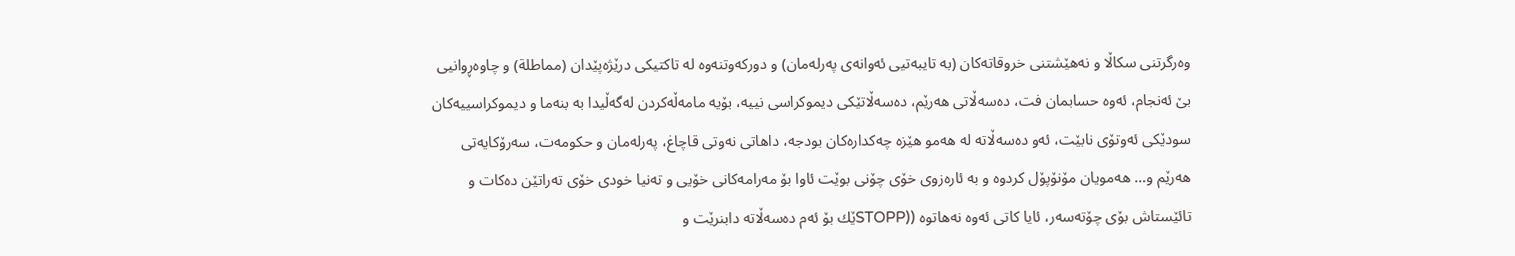وه‌رگرتنی‌ سكاڵا ‌و نه‌هێشتنی‌ خروقاته‌كان (به‌ تایبه‌تیی‌ ئه‌وانه‌ی‌ په‌رله‌مان) و دوركه‌وتنه‌وه‌ له‌ تاكتیكی‌ درێژه‌پێدان (مماطلة) و چاوه‌ڕوانیی‌ بێ ئه‌نجام، ئه‌وه‌ حسابمان فت، ده‌سه‌ڵاتی‌ هه‌رێم، ده‌سه‌ڵاتێكی‌ دیموكراسی‌ نییه‌، بۆیه‌ مامه‌ڵه‌كردن له‌گه‌ڵیدا به‌ بنه‌ما ‌و دیموكراسییه‌كان سودێكی‌ ئه‌وتۆی‌ نابێت، ئه‌و ده‌سه‌ڵاته‌ له‌ هه‌مو هێزه‌ چه‌كداره‌كان بودجه‌، داهاتی‌ نه‌وتی‌ قاچاغ، په‌رله‌مان ‌و حكومه‌ت، سه‌رۆكایه‌تی‌ هه‌رێم ‌و… هه‌مویان مۆنۆپۆل كردوه‌ و به‌ ئاره‌زوی‌ خۆی چۆنی‌ بوێت ئاوا بۆ مه‌رامه‌كانی‌ خۆیی‌ ‌و ته‌نیا خودی‌ خۆی‌ ته‌راتێن ده‌كات ‌و تائێستاش بۆی‌ چۆته‌سه‌ر، ئایا كاتی‌ ئه‌وه‌ نه‌هاتوه‌ ((STOPPێك بۆ ئه‌م ده‌سه‌ڵاته‌ دابنرێت ‌و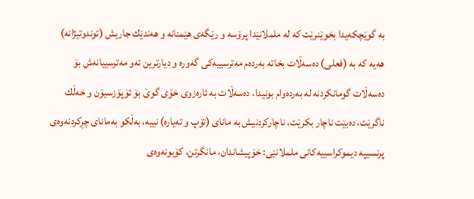به‌ گوێچكه‌یدا بخوێنرێت كه‌ له‌ ململانێدا پرۆسه‌ ‌و رێگه‌ی‌ هێمنانه‌ و هه‌ندێك جاریش (توندوتیژانه‌) هه‌یه‌ كه‌ به‌ (فعلی‌) ده‌سه‌ڵات بخاته‌ به‌رده‌م مه‌ترسییه‌كی‌ گه‌وره‌ و دیارترین ئه‌و مه‌ترسییانه‌ش بۆ ده‌سه‌ڵات گومانكردنه‌ له‌ به‌رده‌وام بونیدا، ده‌سه‌ڵات به‌ ئاره‌زوی‌ خۆی‌ گوێ‌ بۆ ئۆپۆزسیۆن ‌و خه‌ڵك ناگرێت، ده‌بێت ناچار بكرێت، ناچاركردنیش به‌ مانای‌ (تۆپ ‌و ته‌یاره‌) نییه‌، به‌ڵكو به‌مانای‌ چڕكردنه‌وه‌ی‌ پرنسیپه‌ دیموكراسییه‌كانی‌ ململانێی‌: خۆپیشاندان، مانگرتن، كۆبونه‌وه‌ی‌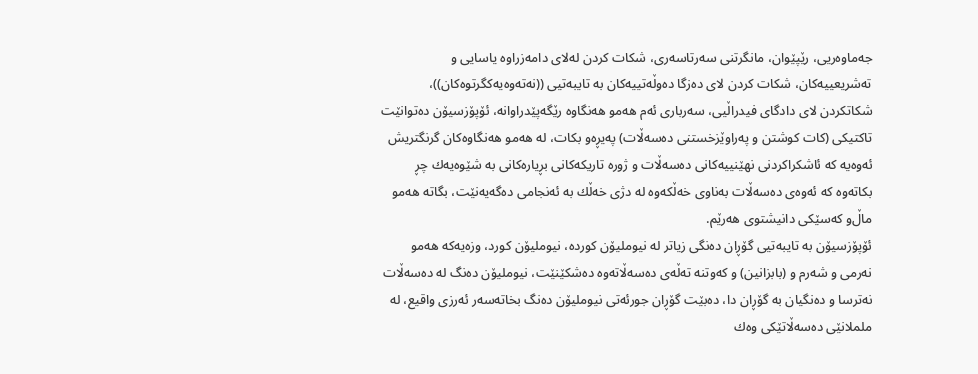جه‌ماوه‌ریی‌، رێپێوان، مانگرتنی‌ سه‌رتاسه‌ری‌، شكات كردن له‌لای‌ دامه‌زراوه‌ یاسایی‌ ‌و ته‌شریعییه‌كان، شكات كردن لای‌ ده‌زگا ده‌وڵه‌تییه‌كان به‌ تایبه‌تیی‌ ((نه‌ته‌وه‌یه‌كگرتوه‌كان))، شكاتكردن لای‌ دادگای‌ فیدراڵیی‌، سه‌رباری‌ ئه‌م هه‌مو هه‌نگاوه‌ رێگه‌پێدراوانه‌، ئۆپۆزسیۆن ده‌توانێت تاكتیكی‌ (كات كوشتن ‌و په‌راوێزخستنی‌ ده‌سه‌ڵات) په‌یڕه‌و بكات، له‌ هه‌مو هه‌نگاوه‌كان گرنگتریش ئه‌وه‌یه‌ كه‌ ئاشكراكردنی‌ نهێنییه‌كانی‌ ده‌سه‌ڵات ‌و ژوره‌ تاریكه‌كانی‌ بڕیاره‌كانی‌ به‌ شێوه‌یه‌ك چڕ بكاته‌وه‌ كه‌ ئه‌وه‌ی‌ ده‌سه‌ڵات به‌ناوی‌ خه‌ڵكه‌وه‌ له‌ دژی‌ خه‌ڵك به‌ ئه‌نجامی‌ ده‌گه‌یه‌نێت، بگاته‌ هه‌مو ماڵ‌‌و كه‌سێكی‌ دانیشتوی‌ هه‌رێم.
ئۆپۆزسیۆن به‌ تایبه‌تیی‌ گۆڕان ده‌نگی‌ زیاتر له‌ نیوملیۆن كورده‌، نیوملیۆن كورد، وزه‌یه‌كه‌ هه‌مو نه‌رمی‌ ‌و شه‌رم ‌و (بابزانین) و كه‌وتنه‌ ته‌ڵه‌ی‌ ده‌سه‌ڵاته‌وه‌ ده‌شكێنێت، نیوملیۆن ده‌نگ له‌ ده‌سه‌ڵات نه‌ترسا و ده‌نگیان به‌ گۆڕان دا، ده‌بێت گۆڕان جورئه‌تی‌ نیوملیۆن ده‌نگ بخاته‌سه‌ر ئه‌رزی‌ واقیع، له‌ ململانێی‌ ده‌سه‌ڵاتێكی‌ وه‌ك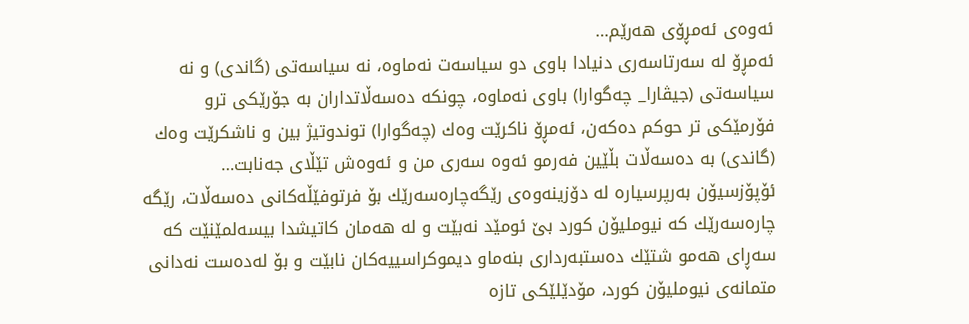ئه‌وه‌ی‌ ئه‌مڕۆی‌ هه‌رێم…
ئه‌مڕۆ له‌ سه‌رتاسه‌ری‌ دنیادا باوی‌ دو سیاسه‌ت نه‌ماوه‌، نه‌ سیاسه‌تی‌ (گاندی‌) و نه‌ سیاسه‌تی‌ (جیڤارا_ چه‌گوارا) باوی‌ نه‌ماوه‌، چونكه‌ ده‌سه‌ڵاتداران به‌ جۆرێكی‌ تر‌و فۆرمێكی‌ تر حوكم ده‌كه‌ن، ئه‌مڕۆ ناكرێت وه‌ك (چه‌گوارا) توندوتیژ بین ‌و ناشكرێت وه‌ك (گاندی‌) به‌ ده‌سه‌ڵات بڵێین فه‌رمو ئه‌وه‌ سه‌ری‌ من ‌و ئه‌وه‌ش تێڵای‌ جه‌نابت…
ئۆپۆزسیۆن به‌رپرسیاره‌ له‌ دۆزینه‌وه‌ی‌ رێگه‌چاره‌سه‌رێك بۆ فرتوفێڵه‌كانی‌ ده‌سه‌ڵات، رێگه‌ چاره‌سه‌رێك كه‌ نیوملیۆن كورد بێ ئومێد نه‌بێت ‌و له‌ هه‌مان كاتیشدا بیسه‌لمێنێت كه‌ سه‌ڕای‌ هه‌مو شتێك ده‌ستبه‌رداری‌ بنه‌ما‌و دیموكراسییه‌كان نابێت ‌و بۆ له‌ده‌ست نه‌دانی‌ متمانه‌ی‌ نیوملیۆن كورد، مۆدێلێكی‌ تازه‌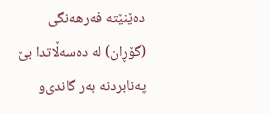ده‌ێنێته‌ فه‌رهه‌نگی‌ (گۆڕان) له‌ ده‌سه‌ڵاتدا بێ‌ په‌نابردنه‌ به‌ر گاندی‌‌و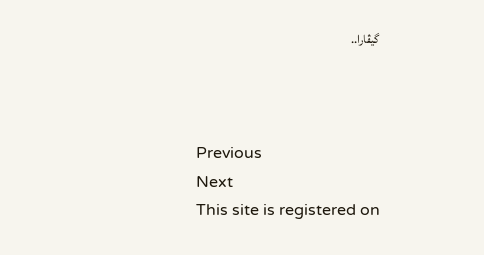گیڤارا..



Previous
Next
This site is registered on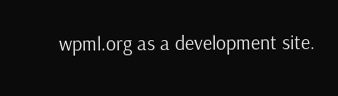wpml.org as a development site.